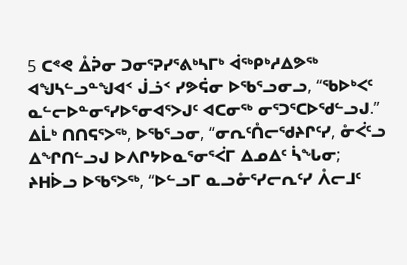5 ᑕᕝᕙ ᐂᕉᓂ ᑐᓂᕐᕈᓯᕐᕕᒃᓴᒥᒃ ᐋᖅᑭᒃᓱᐃᕗᖅ ᐊᖑᓴᓪᓗᓐᖑᐊᑉ ᒎᓘᑉ ᓯᕗᕌᓂ ᐅᖃᕐᓗᓂᓗ, “ᖃᐅᒃᐸᑦ ᓇᓪᓕᐅᓐᓂᕐᓯᐅᕐᓂᐊᕐᐳᒍᑦ ᐊᑕᓂᖅ ᓂᕐᑐᕐᑕᐅᖁᓪᓗᒍ.”
ᐃᒫᒃ ᑎᑎᕋᕐᐳᖅ, ᐅᖃᕐᓗᓂ, “ᓂᕆᑦᑍᓕᖁᔨᒋᑦᓯ, ᓁᐹᑦᓗ ᐃᖏᑎᓪᓗᒍ ᐅᐱᒋᔭᐅᓇᕐᓂᕐᐹᒥ ᐃᓄᐃᑦ ᓵᖓᓂ;
ᔨᕼᐆᓗ ᐅᖃᕐᐳᖅ, “ᐅᓪᓗᒥ ᓇᓗᓁᕐᓯᓕᕆᑦᓯ ᐰᓕᒧᑦ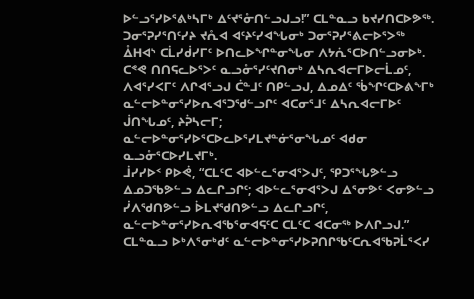ᐅᓪᓗᕐᓯᐅᕐᕕᒃᓴᒥᒃ ᐃᑦᔪᕐᓁᑎᓪᓗᒍᓗ!” ᑕᒪᓐᓇᓗ ᑲᔪᓯᑎᑕᐅᕗᖅ.
ᑐᓂᕐᕈᓯᕐᑎᑦᓯᔨ ᔪᕅᐊ ᐊᑦᔨᑦᓯᐊᖓᓂᒃ ᑐᓂᕐᕈᓯᕐᕕᓕᐅᕐᐳᖅ ᐂᕼᐊᔅ ᑕᒫᓯᑰᓯᒥᑦ ᐅᑎᓚᐅᖏᓐᓂᖓᓂ ᐱᔭᕇᕐᑕᐅᑎᓪᓗᓂᐅᒃ.
ᑕᕝᕙ ᑎᑎᕋᓚᐅᕐᐳᑦ ᓇᓗᓁᕐᓯᑦᔪᑎᓂᒃ ᐃᓴᕆᐊᓕᒥᐅᓕᒫᓄᑦ, ᐱᐊᕐᓯᐸᒥᑦ ᐱᒋᐊᕐᓗᒍ ᑖᓐᒧᑦ ᑎᑭᓪᓗᒍ, ᐃᓄᐃᑦ ᖄᖏᑦᑕᐅᕕᖕᒥᒃ ᓇᓪᓕᐅᓐᓂᕐᓯᐅᕆᐊᕐᑐᖁᓪᓗᒋᑦ ᐊᑕᓂᕐᒧᑦ ᐃᓴᕆᐊᓕᒥᐅᑦ ᒎᑎᖓᓄᑦ, ᔨᕉᓴᓕᒥ; ᓇᓪᓕᐅᓐᓂᕐᓯᐅᕐᑕᐅᓚᐅᕐᓯᒪᔪᓐᓃᕐᓂᖓᓄᑦ ᐊᑯᓂ ᓇᓗᓁᕐᑕᐅᓯᒪᔪᒥᒃ.
ᒨᓯᓯᐅᑉ ᑭᐅᕚ, “ᑕᒪᑦᑕ ᐊᐅᓪᓚᕐᓂᐊᕐᐳᒍᑦ, ᕿᑐᕐᖓᕗᓪᓗ ᐃᓄᑐᖃᕗᓪᓗ ᐃᓚᒋᓗᒋᑦ; ᐊᐅᓪᓚᕐᓂᐊᕐᐳᒍ ᐃᕐᓂᕗᑦ ᐸᓂᕗᓪᓗ ᓰᐱᖁᑎᕗᓪᓗ ᐆᒪᔪᖁᑎᕗᓪᓗ ᐃᓚᒋᓗᒋᑦ, ᓇᓪᓕᐅᓐᓂᕐᓯᐅᕆᐊᖃᕐᓂᐊᕋᑦᑕ ᑕᒪᑦᑕ ᐊᑕᓂᖅ ᐅᐱᒋᓗᒍ.”
ᑕᒪᓐᓇᓗ ᐅᒃᐱᕐᓂᒃᑯᑦ ᓇᓪᓕᐅᓐᓂᕐᓯᐅᕈᑎᒋᖃᑦᑕᕆᐊᖃᕈᒫᕐᐸᓯ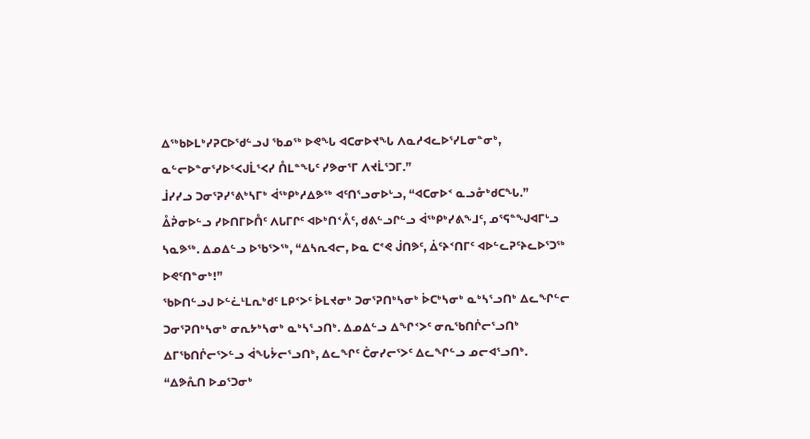ᐃᖅᑲᐅᒪᒃᓯᕈᑕᐅᖁᓪᓗᒍ ᖃᓄᖅ ᐅᕙᖓ ᐊᑕᓂᐅᔪᖓ ᐱᓇᓱᐊᓚᐅᕐᓯᒪᓂᓐᓂᒃ, ᓇᓪᓕᐅᓐᓂᕐᓯᐅᕐᐸᒍᒫᕐᐸᓯ ᑍᒪᓐᖓᑦ ᓯᕗᓂᕐᒥ ᐱᔪᒫᕐᑐᒥ.”
ᒨᓯᓯᓗ ᑐᓂᕐᕈᓯᕐᕕᒃᓴᒥᒃ ᐋᖅᑭᒃᓱᐃᕗᖅ ᐊᑦᑎᕐᓗᓂᐅᒡᓗ, “ᐊᑕᓂᐅᑉ ᓇᓗᓁᒃᑯᑕᖓ.”
ᐂᕉᓂᐅᓪᓗ ᓯᐅᑎᒥᐅᑍᑦ ᐱᒐᒥᒋᑦ ᐊᐅᒃᑎᑉᐰᑦ, ᑯᕕᓪᓗᒋᓪᓗ ᐋᖅᑭᒃᓯᕕᖕᒧᑦ, ᓄᕐᕋᓐᖑᐊᒥᒡᓗ ᓴᓇᕗᖅ. ᐃᓄᐃᓪᓗ ᐅᖃᕐᐳᖅ, “ᐃᓴᕆᐊᓕ, ᐅᓇ ᑕᕝᕙ ᒎᑎᕗᑦ, ᐄᑦᔨᑉᑎᒥᑦ ᐊᐅᓪᓚᕈᑦᔨᓚᐅᕐᑐᖅ ᐅᕙᑦᑎᓐᓂᒃ!”
ᖃᐅᑎᓪᓗᒍ ᐅᓪᓛᒻᒪᕆᒃᑯᑦ ᒪᑭᑉᐳᑦ ᐆᒪᔪᓂᒃ ᑐᓂᕐᕈᑎᒃᓴᓂᒃ ᐆᑕᒃᓴᓂᒃ ᓇᒃᓴᕐᓗᑎᒃ ᐃᓚᖏᓪᓕ ᑐᓂᕐᕈᑎᒃᓴᓂᒃ ᓂᕆᔭᒃᓴᓂᒃ ᓇᒃᓴᕐᓗᑎᒃ. ᐃᓄᐃᓪᓗ ᐃᖏᑉᐳᑦ ᓂᕆᖃᑎᒌᓕᕐᓗᑎᒃ ᐃᒥᖃᑎᒌᓕᕐᐳᓪᓗ ᐋᖓᔮᓕᕐᓗᑎᒃ, ᐃᓚᖏᑦ ᑖᓂᓯᓕᕐᐳᑦ ᐃᓚᖏᓪᓗ ᓄᓕᐊᕐᓗᑎᒃ.
“ᐃᕗᕅᑎ ᐅᓄᕐᑐᓂᒃ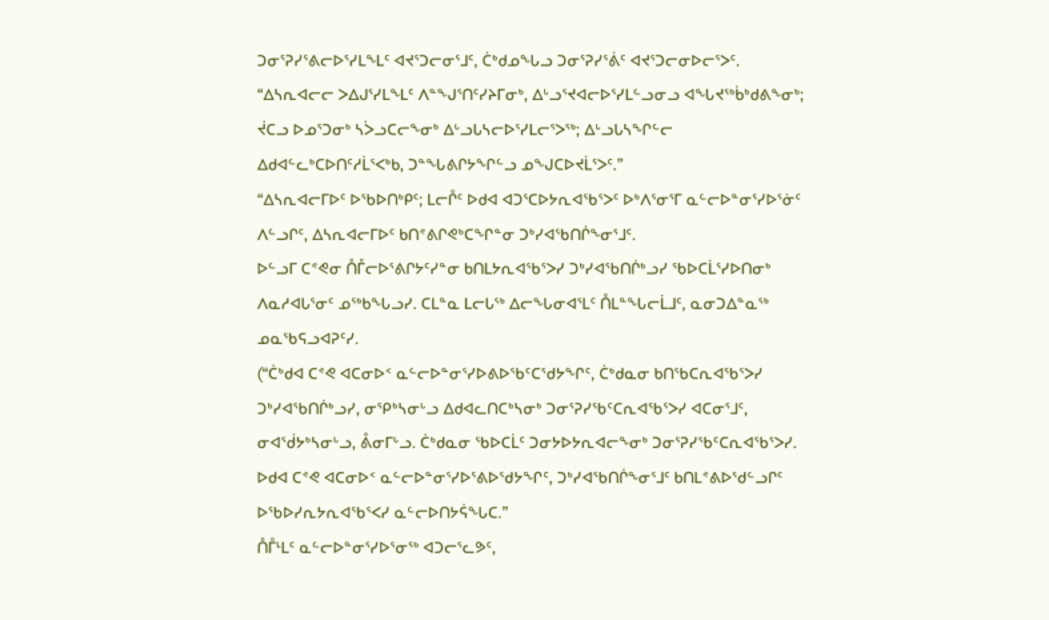ᑐᓂᕐᕈᓯᕐᕕᓕᐅᕐᓯᒪᖕᒪᑦ ᐊᔪᕐᑐᓕᓂᕐᒧᑦ, ᑖᒃᑯᓄᖓᓗ ᑐᓂᕐᕈᓯᕐᕖᑦ ᐊᔪᕐᑐᓕᓂᐅᓕᕐᐳᑦ.
“ᐃᓴᕆᐊᓕᓕ ᐳᐃᒍᕐᓯᒪᖕᒪᑦ ᐱᓐᖑᕐᑎᑦᓯᔨᒥᓂᒃ, ᐃᒡᓗᕐᔪᐊᓕᐅᕐᓯᒪᓪᓗᓂᓗ ᐊᖓᔪᖅᑳᒃᑯᕕᖕᓂᒃ; ᔫᑕᓗ ᐅᓄᕐᑐᓂᒃ ᓴᐴᓗᑕᓕᖕᓂᒃ ᐃᒡᓗᒐᓴᓕᐅᕐᓯᒪᓕᕐᐳᖅ; ᐃᒡᓗᒐᓴᖏᓪᓕ ᐃᑯᐊᓪᓚᒃᑕᐅᑎᑦᓱᒫᕐᐸᒃᑲ, ᑐᓐᖓᕕᒋᔭᖏᓪᓗ ᓄᖑᑕᐅᔪᒫᕐᐳᑦ.”
“ᐃᓴᕆᐊᓕᒥᐅᑦ ᐅᖃᐅᑎᒃᑭᑦ; ᒪᓕᒊᑦ ᐅᑯᐊ ᐊᑐᕐᑕᐅᔭᕆᐊᖃᕐᐳᑦ ᐅᒃᐱᕐᓂᕐᒥ ᓇᓪᓕᐅᓐᓂᕐᓯᐅᕐᓃᑦ ᐱᓪᓗᒋᑦ, ᐃᓴᕆᐊᓕᒥᐅᑦ ᑲᑎᕝᕕᒋᕙᒃᑕᖏᓐᓂ ᑐᒃᓯᐊᖃᑎᒌᖕᓂᕐᒧᑦ.
ᐅᓪᓗᒥ ᑕᕝᕙᓂ ᑍᒤᓕᐅᕐᕕᒋᔭᑦᓯᓐᓂ ᑲᑎᒪᔭᕆᐊᖃᕐᐳᓯ ᑐᒃᓯᐊᖃᑎᒌᒃᓗᓯ ᖃᐅᑕᒫᕐᓯᐅᑎᓂᒃ ᐱᓇᓱᐊᒐᕐᓂᑦ ᓄᖅᑲᖓᓗᓯ. ᑕᒪᓐᓇ ᒪᓕᒐᖅ ᐃᓕᖓᓂᐊᕐᒪᑦ ᑍᒪᓐᖓᓕᒫᒧᑦ, ᓇᓂᑐᐃᓐᓇᖅ ᓄᓇᖃᕋᓗᐊᕈᑦᓯ.
(“ᑖᒃᑯᐊ ᑕᕝᕙ ᐊᑕᓂᐅᑉ ᓇᓪᓕᐅᓐᓂᕐᓯᐅᕕᐅᖃᑦᑕᖁᔭᖏᑦ, ᑖᒃᑯᓇᓂ ᑲᑎᖃᑕᕆᐊᖃᕐᐳᓯ ᑐᒃᓯᐊᖃᑎᒌᒃᓗᓯ, ᓂᕿᒃᓴᓂᒡᓗ ᐃᑯᐊᓚᑎᑕᒃᓴᓂᒃ ᑐᓂᕐᕈᓯᖃᑦᑕᕆᐊᖃᕐᐳᓯ ᐊᑕᓂᕐᒧᑦ, ᓂᐊᖂᔭᒃᓴᓂᒡᓗ, ᕔᓂᒥᒡᓗ. ᑖᒃᑯᓇᓂ ᖃᐅᑕᒫᑦ ᑐᓂᔭᐅᔭᕆᐊᓕᖕᓂᒃ ᑐᓂᕐᕈᓯᖃᑦᑕᕆᐊᖃᕐᐳᓯ.
ᐅᑯᐊ ᑕᕝᕙ ᐊᑕᓂᐅᑉ ᓇᓪᓕᐅᓐᓂᕐᓯᐅᕐᕕᐅᖁᔭᖏᑦ, ᑐᒃᓯᐊᖃᑎᒌᖕᓂᕐᒧᑦ ᑲᑎᒪᕝᕕᐅᖁᓪᓗᒋᑦ ᐅᖃᐅᓯᕆᔭᕆᐊᖃᕐᐸᓯ ᓇᓪᓕᐅᑎᔭᕌᖓᑕ.”
ᑍᒤᒻᒪᑦ ᓇᓪᓕᐅᓐᓂᕐᓯᐅᕐᓂᖅ ᐊᑐᓕᕐᓚᕗᑦ,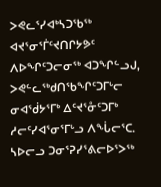ᐳᕙᓚᕐᓯᐊᒃᓴᑐᖃᖅ ᐊᔪᕐᓂᕐᒦᑦᔪᑎᒋᔭᕗᑦ ᐱᐅᖏᑦᑐᓕᓂᖅ ᐊᑐᖏᓪᓗᒍ, ᐳᕙᓪᓚᖅᑯᑎᖃᖏᑦᑐᒥᒡᓕ ᓂᐊᖂᔭᕐᒥᒃ ᐃᑦᔪᕐᓁᑦᑐᒥᒃ ᓱᓕᑦᓯᐊᕐᓂᕐᒥᒡᓗ ᐱᖔᓕᕐᑕ.
ᓴᐅᓕᓗ ᑐᓂᕐᕈᓯᕐᕕᓕᐅᕐᐳᖅ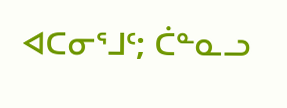ᐊᑕᓂᕐᒧᑦ; ᑖᓐᓇᓗ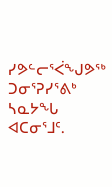ᓯᕗᓪᓕᕐᐹᖑᕗᖅ ᑐᓂᕐᕈᓯᕐᕕᒃ ᓴᓇᔭᖓ ᐊᑕᓂᕐᒧᑦ.